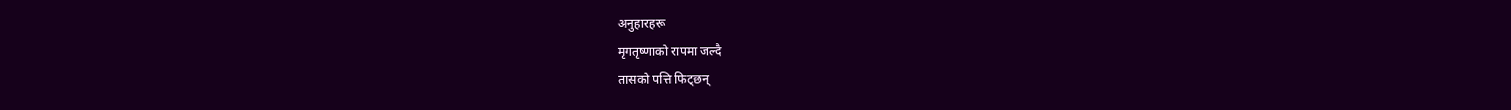अनुहारहरू
मृगतृष्णाको रापमा जल्दै
तासको पत्ति फिट्छन्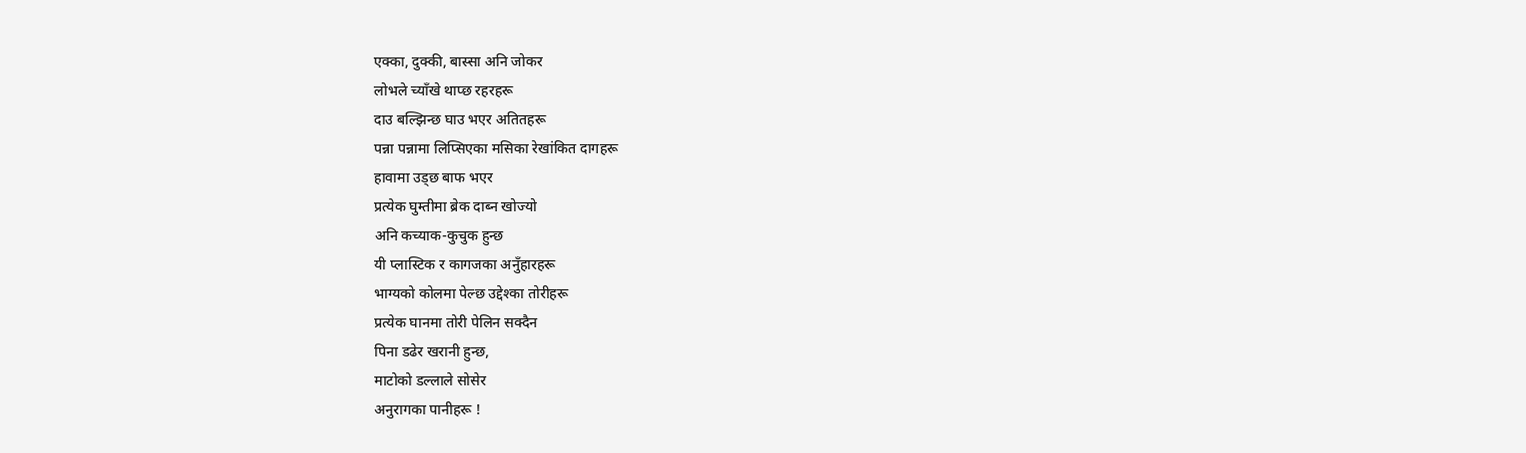एक्का, दुक्की, बास्सा अनि जोकर
लोभले च्याँखे थाप्छ रहरहरू
दाउ बल्झिन्छ घाउ भएर अतितहरू
पन्ना पन्नामा लिप्सिएका मसिका रेखांकित दागहरू
हावामा उड्छ बाफ भएर
प्रत्येक घुम्तीमा ब्रेक दाब्न खोज्यो
अनि कच्याक-कुचुक हुन्छ
यी प्लास्टिक र कागजका अनुँहारहरू
भाग्यको कोलमा पेल्छ उद्देश्का तोरीहरू
प्रत्येक घानमा तोरी पेलिन सक्दैन
पिना डढेर खरानी हुन्छ,
माटोको डल्लाले सोसेर
अनुरागका पानीहरू !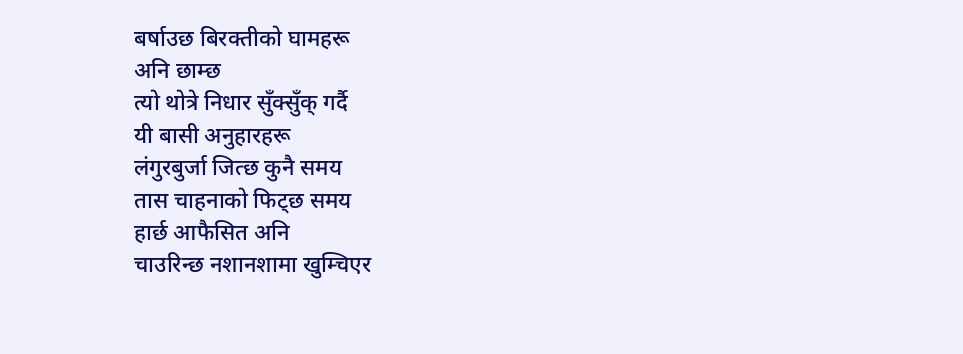बर्षाउछ बिरक्तीको घामहरू
अनि छाम्छ
त्यो थोत्रे निधार सुँक्सुँक् गर्दै
यी बासी अनुहारहरू
लंगुरबुर्जा जित्छ कुनै समय
तास चाहनाको फिट्छ समय
हार्छ आफैसित अनि
चाउरिन्छ नशानशामा खुम्चिएर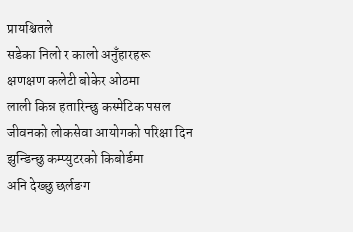प्रायश्चितले
सडेका निलो र कालो अनुँहारहरू
क्षणक्षण कलेटी बोकेर ओठमा
लाली किन्न हतारिन्छु कस्मेटिक पसल
जीवनको लोकसेवा आयोगको परिक्षा दिन
झुन्डिन्छु कम्प्युटरको किबोर्डमा
अनि देख्छु छर्लङग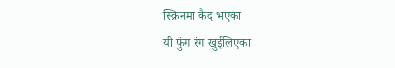स्क्रिनमा कैद भएका
यी फुंग रंग खुईलिएका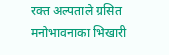रक्त अल्पताले ग्रसित
मनोभावनाका भिखारी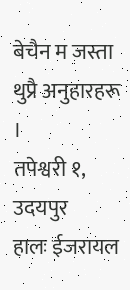बेचैन म जस्ता थुप्रै अनुहारहरू ।
तपेश्वरी १, उदयपुर
हालः ईजरायल